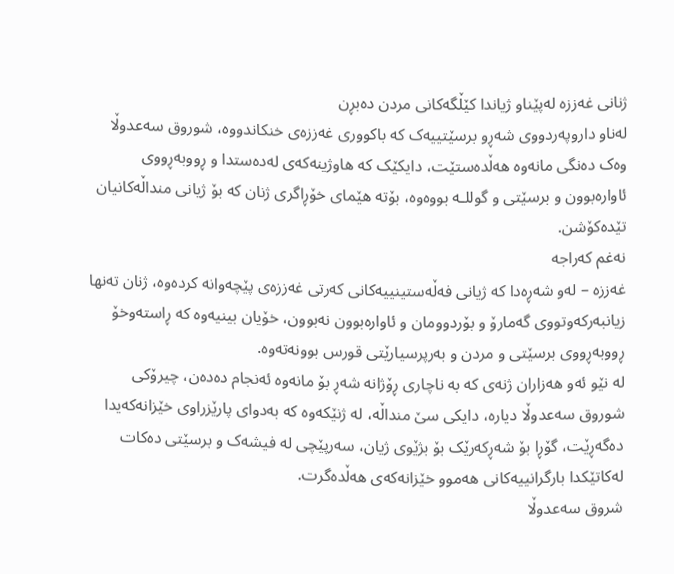ژنانی غەززە لەپێناو ژیاندا کێڵگەکانی مردن دەبڕن
لەناو داروپەردووی شەڕو برسێتییەک کە باکووری غەززەی خنکاندووە، شوروق سەعدوڵا وەک دەنگی مانەوە هەڵدەستێت، دایکێک کە هاوژینەکەی لەدەستدا و ڕووبەڕووی ئاوارەبوون و برسێتی و گوللـە بووەوە، بۆتە هێمای خۆڕاگری ژنان کە بۆ ژیانی منداڵەکانیان تێدەکۆشن.
نەغم کەراجە
غەززە – لەو شەڕەدا کە ژیانی فەڵەستینییەکانی کەرتی غەززەی پێچەوانە کردەوە، ژنان تەنها زیانبەرکەوتووی گەمارۆ و بۆردوومان و ئاوارەبوون نەبوون، خۆیان بینیەوە کە ڕاستەوخۆ ڕووبەڕووی برسێتی و مردن و بەرپرسیارێتی قورس بوونەتەوە.
لە نێو ئەو هەزاران ژنەی کە بە ناچاری ڕۆژانە شەڕ بۆ مانەوە ئەنجام دەدەن، چیرۆکی شوروق سەعدوڵا دیارە، دایکی سێ منداڵە، لە ژنێکەوە کە بەدوای پارێزراوی خێزانەکەیدا دەگەڕێت، گۆڕا بۆ شەڕکەرێک بۆ بژێوی ژیان، سەرپێچی لە فیشەک و برسێتی دەکات لەکاتێکدا بارگرانییەکانی هەموو خێزانەکەی هەڵدەگرت.
شروق سەعدوڵا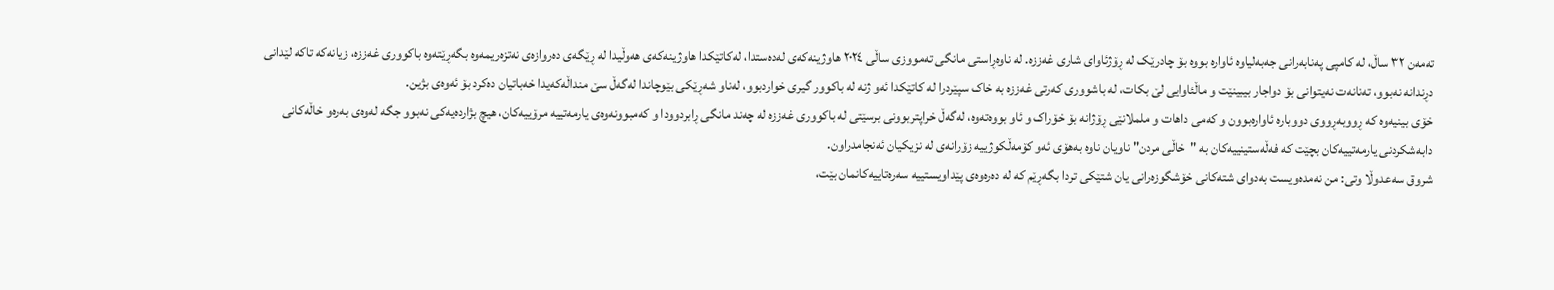تەمەن ٣٢ ساڵ، لە کامپی پەنابەرانی جەبەلیاوە ئاوارە بووە بۆ چادرێک لە ڕۆژئاوای شاری غەززە. لە ناوەڕاستی مانگی تەمووزی ساڵی ٢٠٢٤ هاوژینەکەی لەدەستدا، لەکاتێکدا هاوژینەکەی هەوڵیدا لە ڕێگەی دەروازەی نەتزەریمەوە بگەڕێتەوە باکووری غەززە، زیانەکە تاکە لێدانی دڕندانە نەبوو، تەنانەت نەیتوانی بۆ دواجار بیبینێت و ماڵئاوایی لێ بکات، لە باشووری کەرتی غەززە بە خاک سپێردرا لە کاتێکدا ئەو ژنە لە باکوور گیری خواردبوو، لەناو شەڕێکی بێوچاندا لەگەڵ سێ منداڵەکەیدا خەباتیان دەکرد بۆ ئەوەی بژین.
خۆی بینیەوە کە ڕووبەڕووی دووبارە ئاوارەبوون و کەمی داهات و ململانێی ڕۆژانە بۆ خۆراک و ئاو بووەتەوە، لەگەڵ خراپتربوونی برسێتی لە باکووری غەززە لە چەند مانگی ڕابردوودا و کەمبوونەوەی یارمەتییە مرۆییەکان، هیچ بژاردەیەکی نەبوو جگە لەوەی بەرەو خاڵەکانی دابەشکردنی یارمەتییەکان بچێت کە فەڵەستینییەکان بە "خاڵی مردن" ناویان ناوە بەهۆی ئەو کۆمەڵکوژییە زۆرانەی لە نزیکیان ئەنجامدراون.
شروق سەعدوڵا وتی: من نەمدەویست بەدوای شتەکانی خۆشگوزەرانی یان شتێکی تردا بگەڕێم کە لە دەرەوەی پێداویستییە سەرەتاییەکانمان بێت،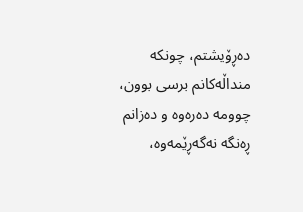دەڕۆیشتم، چونکە منداڵەکانم برسی بوون، چوومە دەرەوە و دەزانم ڕەنگە نەگەڕێمەوە،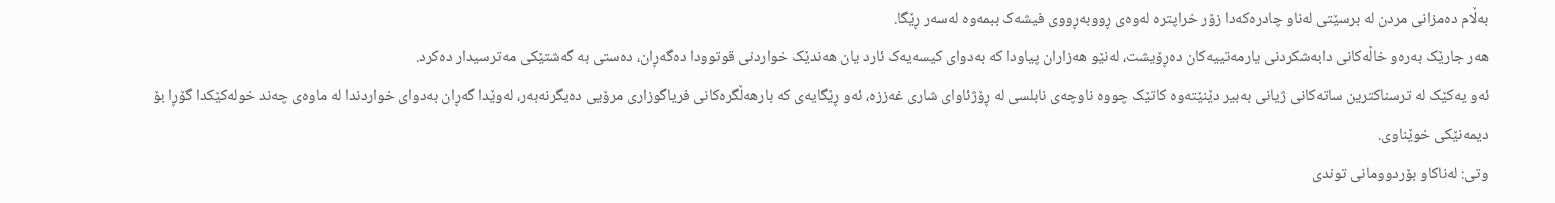بەڵام دەمزانی مردن لە برسێتی لەناو چادرەکەدا زۆر خراپترە لەوەی ڕووبەڕووی فیشەک ببمەوە لەسەر ڕێگا.
هەر جارێک بەرەو خاڵەکانی دابەشکردنی یارمەتییەکان دەڕۆیشت، لەنێو هەزاران پیاودا کە بەدوای کیسەیەک ئارد یان هەندێک خواردنی قوتوودا دەگەڕان، دەستی بە گەشتێکی مەترسیدار دەکرد.
ئەو یەکێک لە ترسناکترین ساتەکانی ژیانی بەبیر دێنێتەوە کاتێک چووە ناوچەی نابلسی لە ڕۆژئاوای شاری غەززە، ئەو ڕێگایەی کە بارهەڵگرەکانی فریاگوزاری مرۆیی دەیگرنەبەر، لەوێدا گەڕان بەدوای خواردندا لە ماوەی چەند خولەکێکدا گۆڕا بۆ دیمەنێکی خوێناوی.
وتی: لەناکاو بۆردوومانی توندی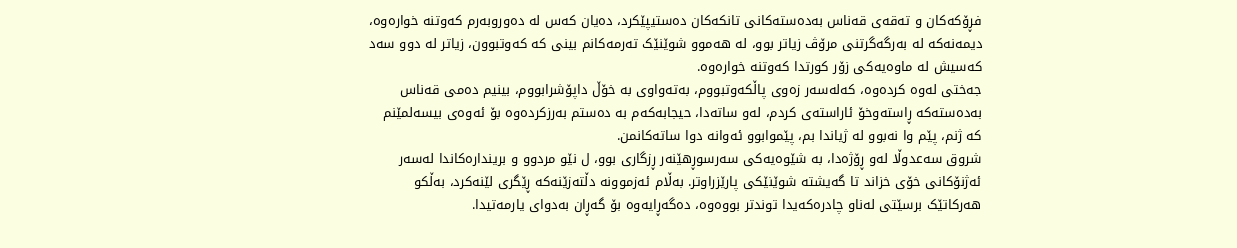فڕۆکەکان و تەقەی قەناس بەدەستەکانی تانکەکان دەستیپێکرد، دەیان کەس لە دەوروبەرم کەوتنە خوارەوە، دیمەنەکە لە بەرگەگرتنی مرۆڤ زیاتر بوو، لە هەموو شوێنێک تەرمەکانم بینی کە کەوتبوون، زیاتر لە دوو سەد کەسیش لە ماوەیەکی زۆر کورتدا کەوتنە خوارەوە.
جەختی لەوە کردەوە، کەلەسەر زەوی پاڵکەوتبووم، بەتەواوی بە خۆڵ داپۆشرابووم، بینیم دەمی قەناس بەدەستەکە ڕاستەوخۆ ئاراستەی کردم، لەو ساتەدا، حیجابەکەم بە دەستم بەرزکردەوە بۆ ئەوەی بیسەلمێنم کە ژنم، پێم وا نەبوو لە ژیاندا بم، پێموابوو ئەوانە دوا ساتەکانمن.
شروق سەعدوڵا لەو ڕۆژەدا، بە شێوەیەکی سەرسوڕهێنەر ڕزگاری بوو، ل نێو مردوو و بریندارەکاندا لەسەر ئەژنۆکانی خۆی خزاند تا گەیشتە شوێنێکی پارێزراوتر. بەڵام ئەزموونە دڵتەزێنەکە ڕێگری لێنەکرد، بەڵکو هەرکاتێک برسێتی لەناو چادرەکەیدا توندتر بووەوە، دەگەڕایەوە بۆ گەڕان بەدوای یارمەتیدا.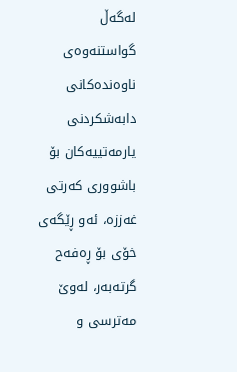لەگەڵ گواستنەوەی ناوەندەکانی دابەشکردنی یارمەتییەکان بۆ باشووری کەرتی غەززە، ئەو ڕێگەی خۆی بۆ ڕەفەح گرتەبەر، لەوێ مەترسی و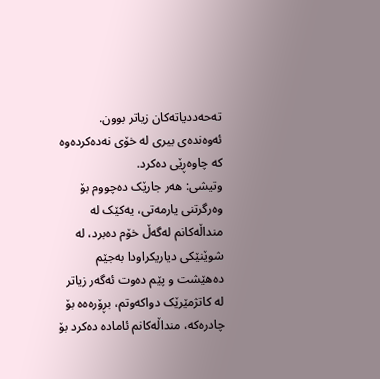تەحەددیاتەکان زیاتر بوون. ئەوەندەی بیری لە خۆی نەدەکردەوە کە چاوەڕێی دەکرد.
وتیشی: هەر جارێک دەچووم بۆ وەرگرتنی یارمەتی، یەکێک لە منداڵەکانم لەگەڵ خۆم دەبرد، لە شوێنێکی دیاریکراودا بەجێم دەهێشت و پێم دەوت ئەگەر زیاتر لە کاتژمێرێک دواکەوتم، بڕۆرەەە بۆ چادرەکە، منداڵەکانم ئامادە دەکرد بۆ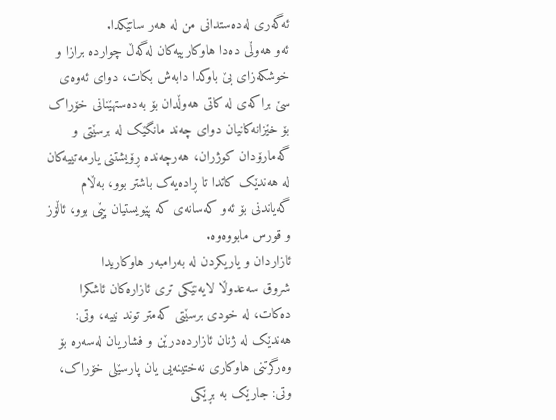ئەگەری لەدەستدانی من لە هەر ساتێکدا.
ئەو هەوڵی دەدا هاوکارییەکان لەگەڵ چواردە برازا و خوشکەزای بێ باوکدا دابەش بکات، دوای ئەوەی سێ براکەی لە کاتی هەوڵدان بۆ بەدەستهێنانی خۆراک بۆ خێزانەکانیان دوای چەند مانگێک لە برسێتی و گەمارۆدان کوژران، هەرچەندە ڕۆیشتنی یارمەتییەکان لە هەندێک کاتدا تا ڕادەیەک باشتر بوو، بەڵام گەیاندنی بۆ ئەو کەسانەی کە پێویستیان پێی بوو، ئاڵۆز و قورس مابووەوە.
ئازاردان و یاریکردن لە بەرامبەر هاوکاریدا
شروق سەعدوڵا لایەنێکی تری ئازارەکان ئاشکرا دەکات، لە خودی برسێتی کەمتر توند نییە، وتی: هەندێک لە ژنان ئازاردەدرێن و فشاریان لەسەرە بۆ وەرگرتنی هاوکاری نەختینەیی یان پارسێلی خۆراک، وتی: جارێک بە بڕێکی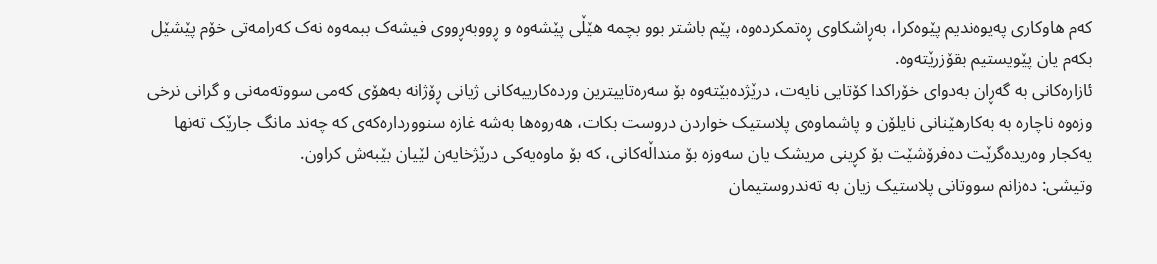کەم هاوکاری پەیوەندیم پێوەکرا، بەڕاشکاوی ڕەتمکردەوە، پێم باشتر بوو بچمە هێڵی پێشەوە و ڕووبەڕووی فیشەک ببمەوە نەک کەرامەتی خۆم پێشێل بکەم یان پێویستیم بقۆزرێتەوە.
ئازارەکانی بە گەڕان بەدوای خۆراکدا کۆتایی نایەت، درێژدەبێتەوە بۆ سەرەتاییترین وردەکارییەکانی ژیانی ڕۆژانە بەهۆی کەمی سووتەمەنی و گرانی نرخی وزەوە ناچارە بە بەکارهێنانی نایلۆن و پاشماوەی پلاستیک خواردن دروست بکات، هەروەها بەشە غازە سنووردارەکەی کە چەند مانگ جارێک تەنها یەکجار وەریدەگرێت دەفرۆشێت بۆ کڕینی مریشک یان سەوزە بۆ منداڵەکانی، کە بۆ ماوەیەکی درێژخایەن لێیان بێبەش کراون.
وتیشی: دەزانم سووتانی پلاستیک زیان بە تەندروستیمان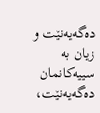دەگەیەنێت و زیان بە سییەکانمان دەگەیەنێت،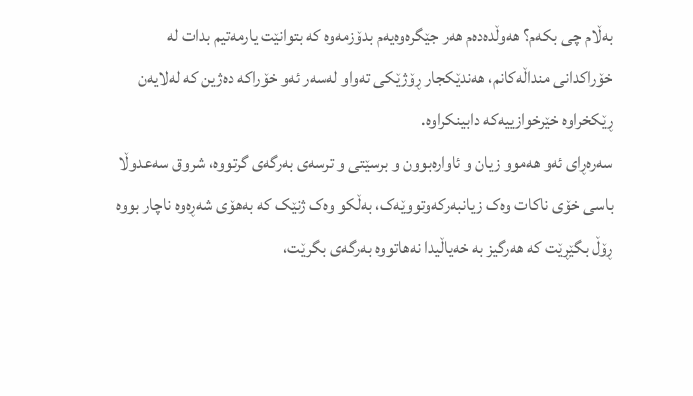بەڵام چی بکەم؟ هەوڵدەدەم هەر جێگرەوەیەم بدۆزمەوە کە بتوانێت یارمەتیم بدات لە خۆراکدانی منداڵەکانم، هەندێکجار ڕۆژێکی تەواو لەسەر ئەو خۆراکە دەژین کە لەلایەن ڕێکخراوە خێرخوازییەکە دابینکراوە.
سەرەڕای ئەو هەموو زیان و ئاوارەبوون و برسێتی و ترسەی بەرگەی گرتووە، شروق سەعدوڵا باسی خۆی ناکات وەک زیانبەرکەوتووێەک، بەڵکو وەک ژنێک کە بەهۆی شەڕەوە ناچار بووە ڕۆڵ بگێڕێت کە هەرگیز بە خەیاڵیدا نەهاتووە بەرگەی بگرێت،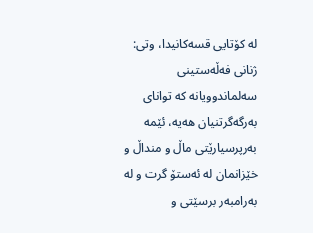لە کۆتایی قسەکانیدا، وتی: ژنانی فەڵەستینی سەلماندوویانە کە توانای بەرگەگرتنیان هەیە، ئێمە بەرپرسیارێتی ماڵ و منداڵ و خێزانمان لە ئەستۆ گرت و لە بەرامبەر برسێتی و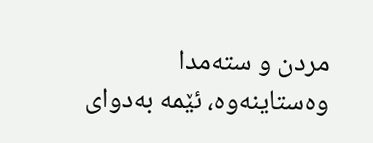مردن و ستەمدا وەستاینەوە، ئێمە بەدوای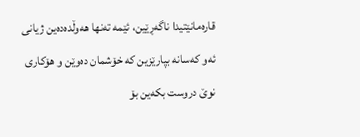قارەمانێتیدا ناگەڕێین، ئێمە تەنها هەوڵدەدەین ژیانی ئەو کەسانە بپارێزین کە خۆشمان دەوێن و هۆکاری نوێ دروست بکەین بۆ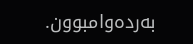بەردەوامبوون.